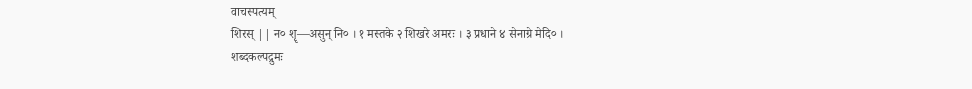वाचस्पत्यम्
शिरस् || न० शॄ—असुन् नि० । १ मस्तके २ शिखरे अमरः । ३ प्रधाने ४ सेनाग्रे मेदि० ।
शब्दकल्पद्रुमः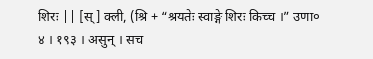शिरः || [स्] क्ली, (श्रि + “श्रयतेः स्वाङ्गे शिरः किच्च ।” उणा० ४ । १९३ । असुन् । सच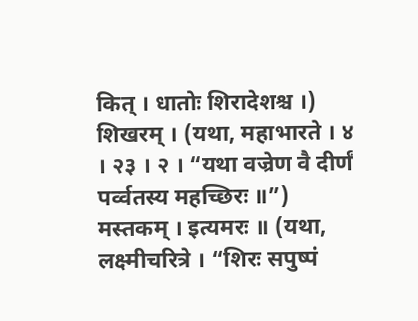कित् । धातोः शिरादेशश्च ।)
शिखरम् । (यथा, महाभारते । ४ । २३ । २ । “यथा वज्रेण वै दीर्णं पर्व्वतस्य महच्छिरः ॥”)
मस्तकम् । इत्यमरः ॥ (यथा, लक्ष्मीचरित्रे । “शिरः सपुष्पं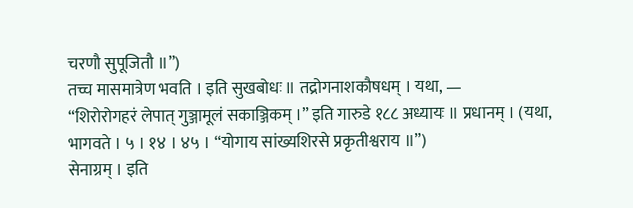चरणौ सुपूजितौ ॥”)
तच्च मासमात्रेण भवति । इति सुखबोधः ॥ तद्रोगनाशकौषधम् । यथा, —
“शिरोरोगहरं लेपात् गुञ्जामूलं सकाञ्जिकम् ।” इति गारुडे १८८ अध्यायः ॥ प्रधानम् । (यथा, भागवते । ५ । १४ । ४५ । “योगाय सांख्यशिरसे प्रकृतीश्वराय ॥”)
सेनाग्रम् । इति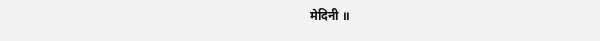मेदिनी ॥